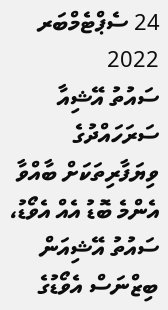24 ސެޕްޓެމްބަރ 2022
ސައުތު އޭޝިއާ ސަރަހައްދުގެ ވިޔަފާރިތަކަށް ބާއްވާ އެންމެ ބޮޑު އެއް އެވޯޑު، ސައުތު އޭޝިއަން ބިޒްނަސް އެވޯޑުގެ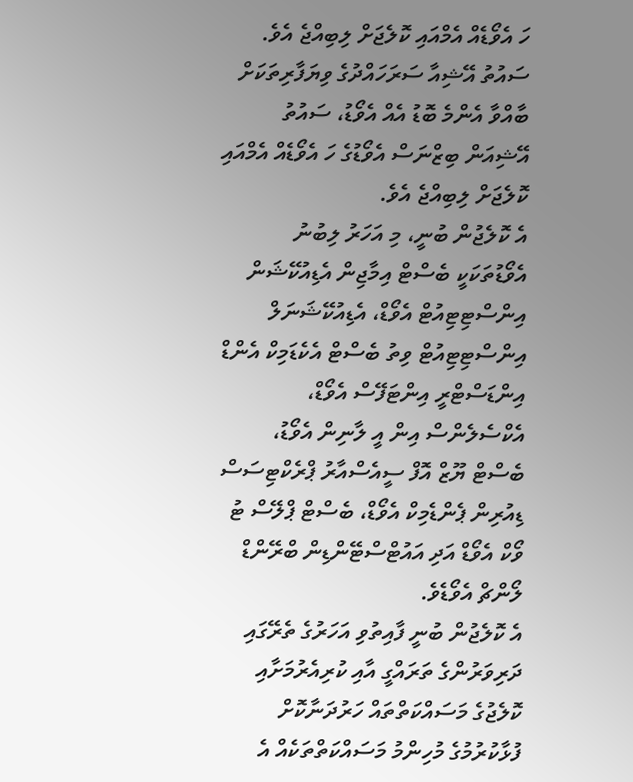ހަ އެވޯޑެއް އެމްއައި ކޮލެޖަށް ލިބިއްޖެ އެވެ.
ސައުތު އޭޝިއާ ސަރަހައްދުގެ ވިޔަފާރިތަކަށް ބާއްވާ އެންމެ ބޮޑު އެއް އެވޯޑު، ސައުތު އޭޝިއަން ބިޒްނަސް އެވޯޑުގެ ހަ އެވޯޑެއް އެމްއައި ކޮލެޖަށް ލިބިއްޖެ އެވެ.
އެ ކޮލެޖުން ބުނީ، މި އަހަރު ލިބުނު އެވޯޑުތަކަކީ ބެސްޓް އިމާޖިން އެޑިއުކޭޝަން އިންސްޓިޓިއުޓް އެވޯޑް، އެޑިއުކޭޝަނަލް އިންސްޓިޓިއުޓް ވިތު ބެސްޓް އެކެޑަމިކް އެންޑް އިންޑަސްޓްރީ އިންޓަފޭސް އެވޯޑް، އެކްސެލެންސް އިން އީ ލާނިން އެވޯޑު، ބެސްޓް ޔޫޒް އޮފް ސީއެސްއާރު ޕްރެކްޓިސަސް ޑިއުރިން ޕެންޑެމިކް އެވޯޑް، ބެސްޓް ޕްލޭސް ޓު ވޯކް އެވޯޑް އަދި އައުޓްސްޓޭންޑިން ބްރޭންޑް ލޯންޗް އެވޯޑެވެ.
އެ ކޮލެޖުން ބުނީ ފާއިތުވި އަހަރުގެ ތެރޭގައި ދަރިވަރުންގެ ތަރައްގީ އާއި ކުރިއެރުމަށާއި ކޮލެޖުގެ މަސައްކަތްތައް ހަރުދަނާކޮށް ފުޅާކުރުމުގެ މުހިންމު މަސައްކަތްތަކެއް އެ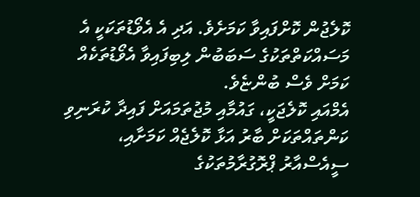ކޮލެޖުން ކޮށްފައިވާ ކަމަށެވެ. އަދި އެ އެވޯޑުތަކަކީ އެ މަސައްކަތްތަކުގެ ސަބަބުން ލިބިފައިވާ އެވޯޑުތަކެއް ކަމަށް ވެސް ބުންޏެވެ.
އެމްއައި ކޮލެޖަކީ، ގައުމާއި މުޖުތަމައަށް ފައިދާ ކުރަނިވި ކަންތައްތަކަށް ބާރު އަޅާ ކޮލެޖެއް ކަމަށާއި، ސީއެސްއާރު ޕްރޮގުރާމުތަކުގެ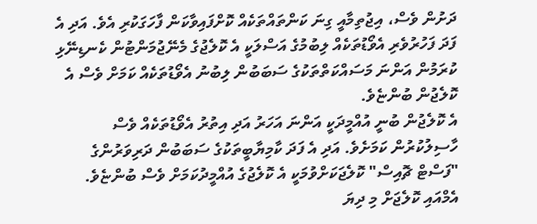ދަށުން ވެސް، އިޖުތިމާއީ ގިނަ ކަންތައްތަކެއް ކޮށްފައިވާކަން ފާހަގަކުރި އެވެ. އަދި އެ ފަދަ ފަހުރުވެރި އެވޯޑުތަކެއް ލިބުމުގެ އަސްލަކީ އެ ކޮލެޖުގެ މެނޭޖުމަންޓުން ކެނޑިނޭޅި ކުރަމުން އަންނަ މަސައްކަތްތަކުގެ ސަބަބުން ލިބުނު އެވޯޑުތަކެއް ކަމަށް ވެސް އެ ކޮލެޖުން ބުންޏެވެ.
އެ ކޮލެޖުން ބުނީ އުއްމީދަކީ އަންނަ އަހަރު އަދި އިތުރު އެވޯޑުތަކެއް ވެސް ހާސިލުކުރުން ކަމަށެވެ. އަދި އެ ފަދަ ކާމިޔާބީތަކުގެ ސަބަބުން ދަރިވަރުންގެ "ފަސްޓް ޗޮއިސް" ކޮލެޖަކަށްވުމަކީ އެ ކޮލެޖުގެ އުއްމީދުކަމަށް ވެސް ބުންޏެވެ.
އެމްއައި ކޮލެޖަށް މި ދިޔަ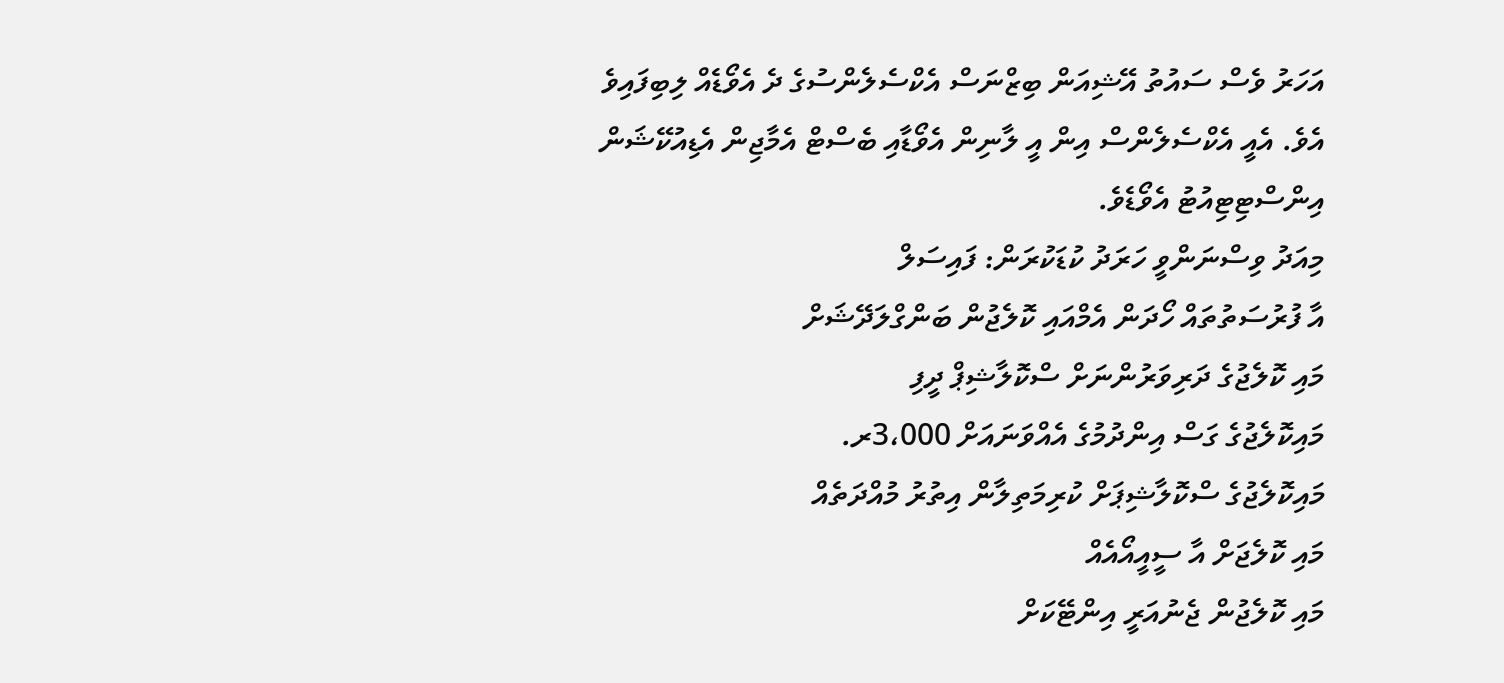އަހަރު ވެސް ސައުތު އޭޝިއަން ބިޒްނަސް އެކްސެލެންސުގެ ދެ އެވޯޑެއް ލިބިފައިވެ އެވެ. އެއީ އެކްސެލެންސް އިން އީ ލާނިން އެވޯޑާއި ބެސްޓް އެމާޖިން އެޑިއުކޭޝަން އިންސްޓިޓިއުޓު އެވޯޑެވެ.
މިއަދު ވިސްނަންވީ ހަރަދު ކުޑަކުރަން: ފައިސަލް
އާ ފުރުސަތުތައް ހޯދަން އެމްއައި ކޮލެޖުން ބަންގްލަދޭޝަށް
މައި ކޮލެޖުގެ ދަރިވަރުންނަށް ސްކޮލާޝިޕް ދީފި
މައިކޮލެޖުގެ ގަސް އިންދުމުގެ އެއްވަނައަށް 3،000ރ.
މައިކޮލެޖުގެ ސްކޮލާޝިޕަށް ކުރިމަތިލާން އިތުރު މުއްދަތެއް
މައި ކޮލެޖަށް އާ ސީއީއޯއެއް
މައި ކޮލެޖުން ޖެނުއަރީ އިންޓޭކަށް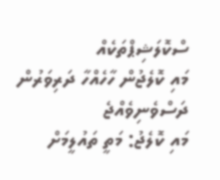ސްކޮލަޝިޕްތަކެއް
މައި ކޮލެޖުން ހާހެއްހާ ދަރިވަރުން ދަސްވެނިވެއްޖެ
މައި ކޮލެޖު: މަތީ ތައުލީމަށް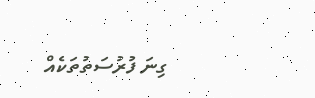ގިނަ ފުރުސަތުތަކެއް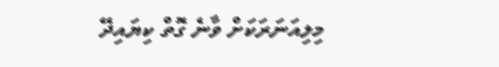މިލިއަނަރަކަށް ވާނެ ގޮތް ކިޔައިދޭ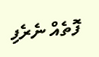ފޮތެއް ނެރެފި